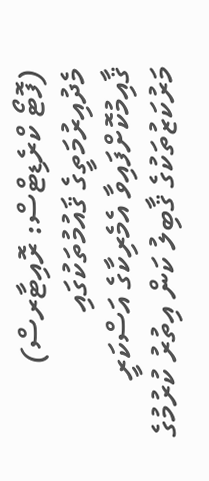(ފޮޓޯ ކްރެޑިޓްސް: ރޮއިޓާރސް)
މެދުއިރުމަތީގެ ޤައުމުތަކުގައި ޤާއިމުކޮށްފައިވާ އެމެރިކާގެ އަސްކަރީ މަރުކަޒުތަކުގެ ޤާބިލު ކަން އިތުރު ކުރުމުގެ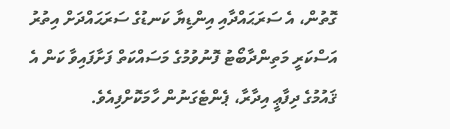ގޮތުން، އެ ސަރަޙައްދާއި އިންޑިޔާ ކަނޑުގެ ސަރަޙައްދަށް އިތުރު އަސްކަރީ މަތިންދާބޯޓު ފޮނުވުމުގެ މަސައްކަތް ފަށާފައިވާ ކަން އެ ޤައުމުގެ ދިފާޢީ އިދާރާ، ޕެންޓެގަނުން ހާމަކޮށްފިއެވެ.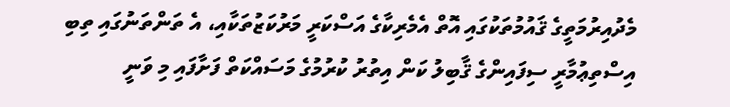މެދުއިރުމަތީގެ ޤައުމުތަކުގައި އޮތް އެމެރިކާގެ އަސްކަރީ މަރުކަޒުތަކާއި، އެ ތަންތަނުގައި ތިބި އިސްތިޢުމާރީ ސިފައިންގެ ޤާބިލު ކަން އިތުރު ކުރުމުގެ މަސައްކަތް ފަށާފައި މި ވަނީ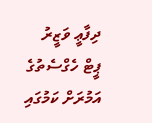ދިފާޢީ ވަޒީރު ޕީޓް ހެގްސެތުގެ އަމުރަށް ކަމުގައި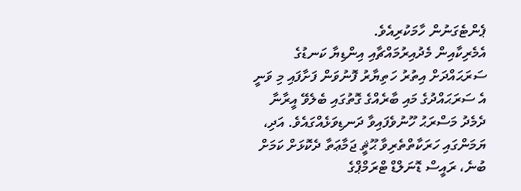ޕެންޓެގަނުން ހާމަކުރިއެވެ.
އެމެރިކާއިން މެދުއިރުމައްޗާއި އިންޑިޔާ ކަނޑުގެ ސަރަޙައްދަށް އިތުރު ހަތިޔާރު ފޮނުވަން ފަށާފައި މި ވަނީ އެ ސަރަޙައްދުގެ މައި ބާރެއްގެ ގޮތުގައި ބެލެވޭ އީރާނާ ދެމެދު މަސްރަޙު ހޫނުވެފައިވާ ދަނޑިވަޅެއްގައެވެ. އަދި، ޔަމަންގައި ހަރަކާތްތެރިވާ ޙޫޘީ ޖަމާޢަތާ ދެކޮޅަށް ކަމަށް ބުނެ، ރައީސް ޑޮނަލްޑް ޓްރަމްޕްގެ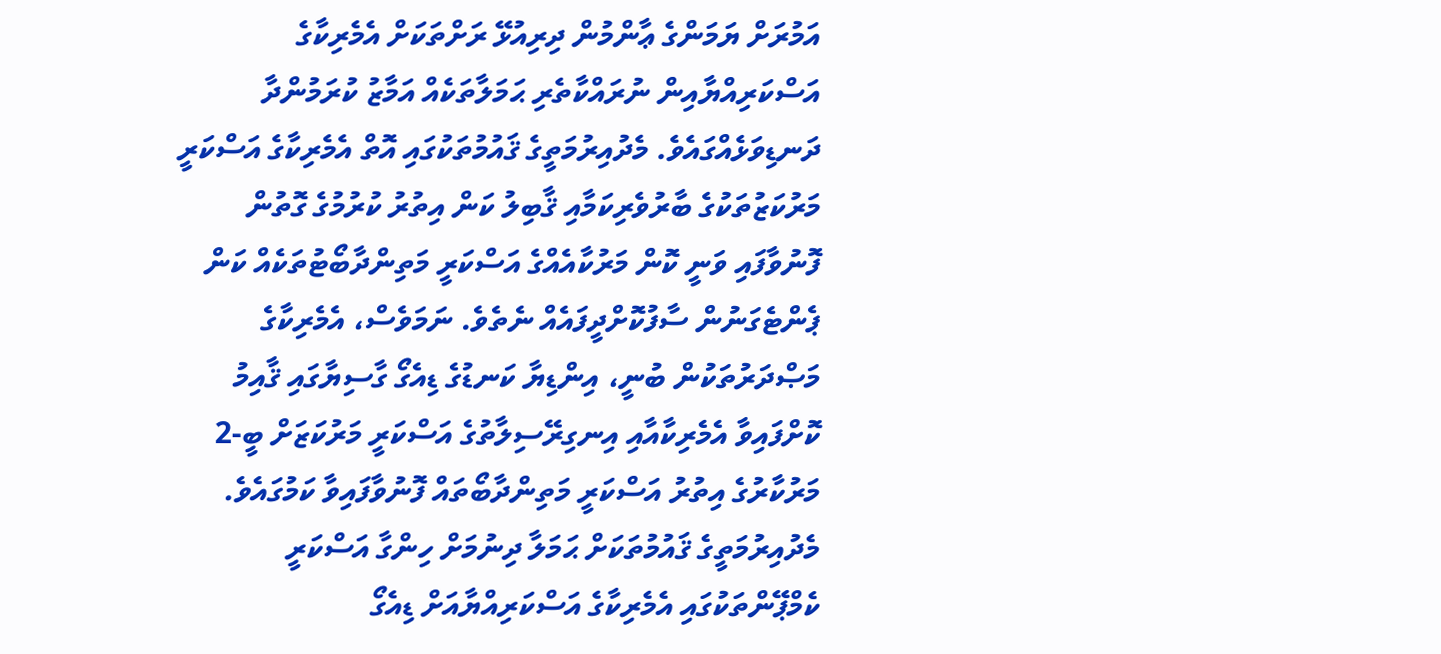އަމުރަށް ޔަމަންގެ ޢާންމުން ދިރިއުޅޭ ރަށްތަކަށް އެމެރިކާގެ އަސްކަރިއްޔާއިން ނުރައްކާތެރި ޙަމަލާތަކެއް އަމާޒު ކުރަމުންދާ ދަނޑިވަޅެއްގައެވެ. މެދުއިރުމަތީގެ ޤައުމުތަކުގައި އޮތް އެމެރިކާގެ އަސްކަރީ މަރުކަޒުތަކުގެ ބާރުވެރިކަމާއި ޤާބިލު ކަން އިތުރު ކުރުމުގެ ގޮތުން ފޮނުވާފައި ވަނީ ކޮން މަރުކާއެއްގެ އަސްކަރީ މަތިންދާބޯޓުތަކެއް ކަން ޕެންޓެގަނުން ސާފުކޮށްދީފައެއް ނެތެވެ. ނަމަވެސް، އެމެރިކާގެ މަޞްދަރުތަކުން ބުނީ، އިންޑިޔާ ކަނޑުގެ ޑިއެގޯ ގާސިޔާގައި ޤާއިމު ކޮށްފައިވާ އެމެރިކާއާއި އިނގިރޭސިލާތުގެ އަސްކަރީ މަރުކަޒަށް ބީ-2 މަރުކާރުގެ އިތުރު އަސްކަރީ މަތިންދާބޯތައް ފޮނުވާފައިވާ ކަމުގައެވެ. މެދުއިރުމަތީގެ ޤައުމުތަކަށް ޙަމަލާ ދިނުމަށް ހިންގާ އަސްކަރީ ކެމްޕޭންތަކުގައި އެމެރިކާގެ އަސްކަރިއްޔާއަށް ޑިއެގޯ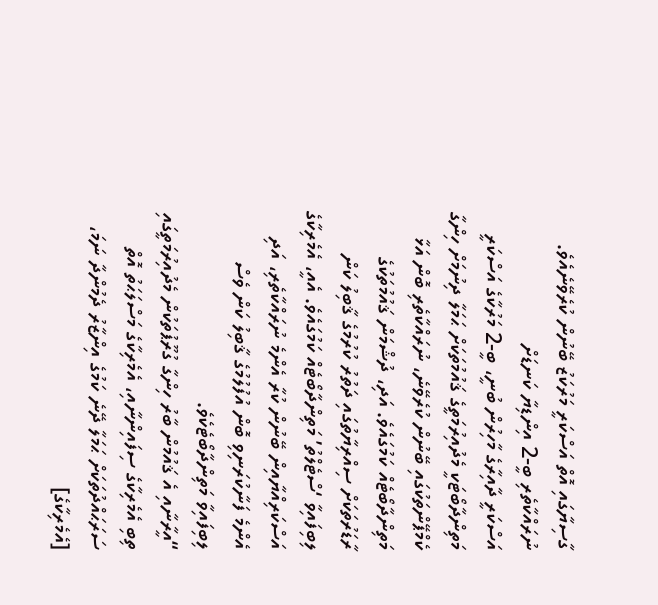ގާސިޔާގައި އޮތް އަސްކަރީ މަރުކަޒު ބޭނުން ކުރެވޭނެއެވެ.
ނުރައްކާތެރި ބީ-2 އިންޑިޔާ ކަނޑަށް
އަސްކަރީ ދާއިރާގެ މާހިރުން ބުނީ، ބީ-2 މަރުކާގެ އަސްކަރީ މަތިންދާބޯޓަކީ މެދުއިރުމަތީގެ ޤައުމުތަކަށް ޙަމަލާ ދިނުމަށް ހިންގާ ކެމްޕޭންތަކުގައި ބޭނުން ކުރެވޭނެ، ނުރައްކާތެރި ބޮން އަޅާ މަތިންދާބޯޓެއް ކަމުގައެވެ. އަދި، ދުޝްމަން ޤައުމުތަކުގެ ރާޑަރުތަކަށް ސިއްރިޔާތުގައި ދަތުރު ކުރުމުގެ ޤާބިލު ކަން ލިބިފައިވާ ‘ސްޓެލްތު’ މަތިންދާބޯޓެއް ކަމުގައެވެ. އެއީ، އެމެރިކާގެ އަސްކަރިއްޔާއިން ބޭނުން ކުރާ އެންމެ ނުރައްކާތެރި، އަދި އެންމެ ފަނާކުރަނިވި ބޮން އުފުލުމުގެ ޤާބިލު ކަން ވެސް ލިބިފައިވާ މަތިންދާބޯޓެކެވެ.
“އީރާނާއި އެ ޤައުމުން ބާރު ހިންގާ ގުރޫޕުތަކުން މެދުއިރުމަތީގައި ތިބި އެމެރިކާގެ ސިފައިންނާއި، އެމެރިކާގެ މަސްލަޙަތު އޮތް ސަރަޙައްދުތަކަށް ޙަމަލާ ދޭނެ ކަމުގެ އިންޒާރު ދެމުންދާ ނަމަ، [އެމެރިކާގެ]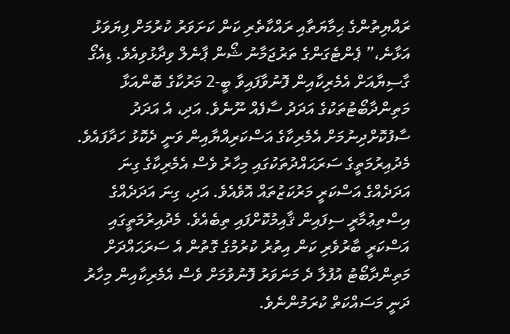ރައްޔިތުންގެ ޙިމާޔަތާއި ރައްކާތެރި ކަން ކަށަވަރު ކުރުމަށް ފިޔަވަޅު އަޅާނެ،” ޕެންޓެގަންގެ ތަރުޖަމާނު ޝޯން ޕާނެލް ވިދާޅުވިއެވެ. ޑިއެގޯ ގާސިޔާއަށް އެމެރިކާއިން ފޮނުވާފައިވާ ބީ-2 މަރުކާގެ ބޮންއަޅާ މަތިންދާބޯޓުތަކުގެ އަދަދު ސާފެއް ނޫނެވެ. އަދި، އެ އަދަދު ސާފުކޮށްދިނުމަށް އެމެރިކާގެ އަސްކަރިއްޔާއިން ވަނީ ދެކޮޅު ހަދާފައެވެ. މެދުއިރުމަތީގެ ސަރަޙައްދުތަކުގައި މިހާރު ވެސް އެމެރިކާގެ ގިނަ އަދަދެއްގެ އަސްކަރީ މަރުކަޒުތައް އޮވެއެވެ. އަދި، ގިނަ އަދަދެއްގެ އިސްތިޢުމާރީ ސިފައިން ޤާއިމުކޮށްފައި ތިބެއެވެ. މެދުއިރުމަތީގައި އަސްކަރީ ބާރުވެރި ކަން އިތުރު ކުރުމުގެ ގޮތުން އެ ސަރަޙައްދަށް މަތިންދާބޯޓު އުފުލާ ދެ މަނަވަރު ފޮނުވުމަށް ވެސް އެމެރިކާއިން މިހާރު ދަނީ މަސައްކަތް ކުރަމުންނެވެ.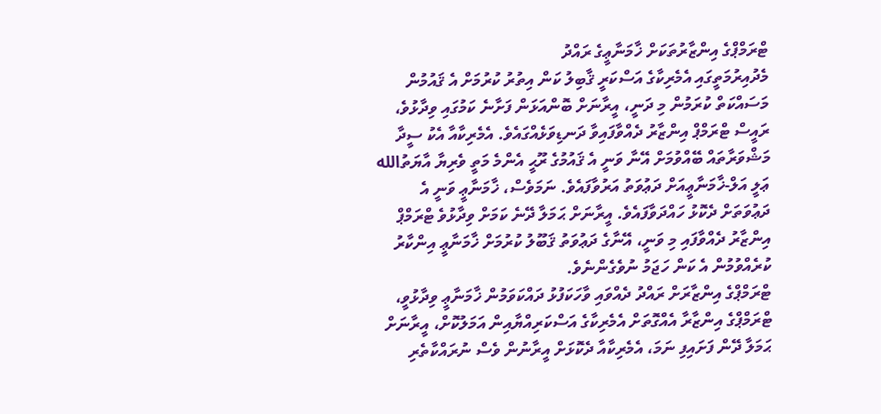ޓްރަމްޕްގެ އިންޒާރުތަކަށް ޚާމަނާޢީގެ ރައްދު
މެދުއިރުމަތީގައި އެމެރިކާގެ އަސްކަރީ ޤާބިލު ކަން އިތުރު ކުރުމަށް އެ ޤައުމުން މަސައްކަތް ކުރަމުން މި ދަނީ، އީރާނަށް ބޮންއަޅަން ފަށާނެ ކަމުގައި ވިދާޅުވެ، ރައީސް ޓްރަމްޕް އިންޒާރު ދެއްވާފައިވާ ދަނޑިވަޅެއްގައެވެ. އެމެރިކާއާ އެކު ސީދާ މަޝްވަރާތައް ބޭއްވުމަށް އޭނާ ވަނީ އެ ޤައުމުގެ ރޫޙީ އެންމެ މަތީ ވެރިޔާ އާޔަތުالله ޢަލީ އަލް-ޚާމަނާޢީއަށް ދަޢުވަތު އަރުވާފައެވެ. ނަމަވެސް، ޚާމަނާޢީ ވަނީ އެ ދަޢުވަތަށް ދެކޮޅު ހައްދަވާފައެވެ. އީރާނަށް ޙަމަލާ ދޭނެ ކަމަށް ވިދާޅުވެ ޓްރަމްޕް އިންޒާރު ދެއްވާފައި މި ވަނީ، އޭނާގެ ދަޢުވަތު ޤަބޫލު ކުރުމަށް ޚާމަނާޢީ އިންކާރު ކުރެއްވުމުން އެ ކަން ހަޖަމު ނުވެގެންނެވެ.
ޓްރަމްޕްގެ އިންޒާރަށް ރައްދު ދެއްވައި ވާހަކަފުޅު ދައްކަވަމުން ޚާމަނާޢީ ވިދާޅުވީ، ޓްރަމްޕްގެ އިންޒާރާ އެއްގޮތަށް އެމެރިކާގެ އަސްކަރިއްޔާއިން އަމަލުކޮށް، އީރާނަށް ޙަމަލާ ދޭން ފަށައިފި ނަމަ، އެމެރިކާއާ ދެކޮޅަށް އީރާނުން ވެސް ނުރައްކާތެރި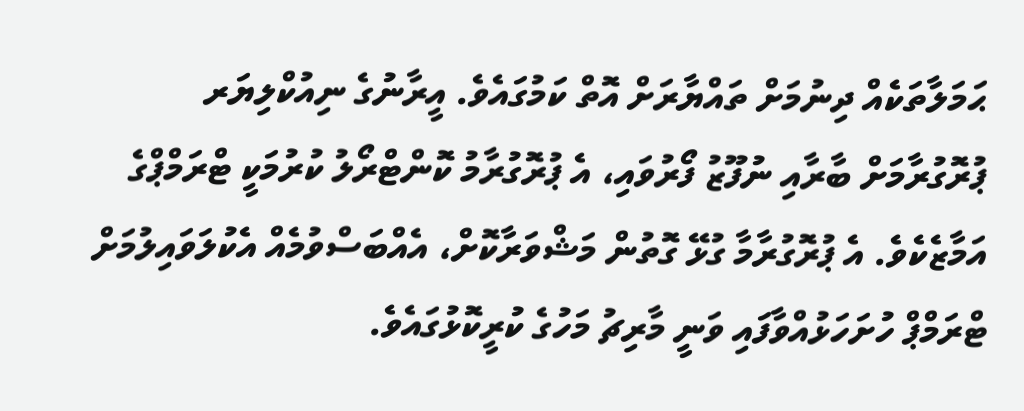ޙަމަލާތަކެއް ދިނުމަށް ތައްޔާރަށް އޮތް ކަމުގައެވެ. އީރާނުގެ ނިއުކްލިޔަރ ޕުރޮގުރާމަށް ބާރާއި ނުފޫޒު ފޯރުވައި، އެ ޕުރޮގުރާމު ކޮންޓްރޯލު ކުރުމަކީ ޓްރަމްޕްގެ އަމާޒެކެވެ. އެ ޕުރޮގުރާމާ ގުޅޭ ގޮތުން މަޝްވަރާކޮށް، އެއްބަސްވުމެއް އެކުލަވައިލުމަށް ޓްރަމްޕް ހުށަހަޅުއްވާފައި ވަނީ މާރިޗު މަހުގެ ކުރީކޮޅުގައެވެ.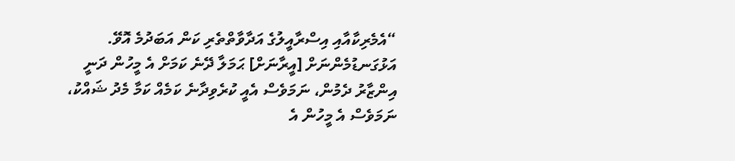“އެމެރިކާއާއި އިސްރާއީލުގެ އަދާވާތްތެރި ކަން އަބަދުމެ އޮވޭ. އަޅުގަނޑުމެންނަށް [އީރާނަށް] ޙަމަލާ ދޭނެ ކަމަށް އެ މީހުން ދަނީ އިންޒާރު ދެމުން، ނަމަވެސް އެއީ ކުރެވިދާނެ ކަމެއް ކަމާ މެދު ޝައްކު، ނަމަވެސް އެ މީހުން އެ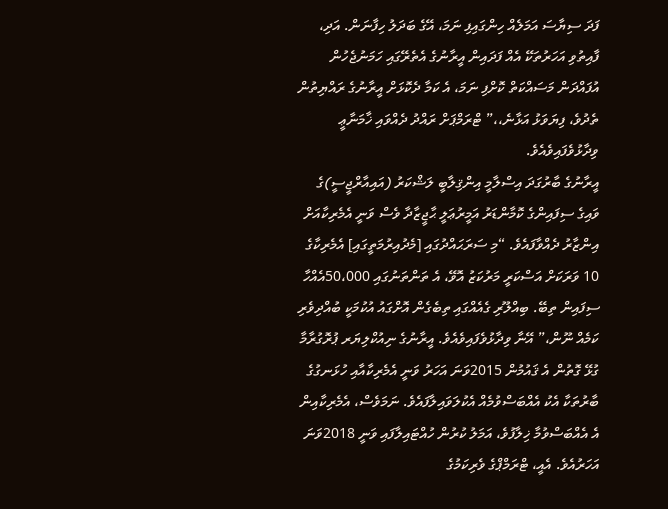ފަދަ ސިޔާސަ އަމަލެއް ހިންގައިފި ނަމަ، އޭގެ ބަދަލު ހިފާނަން. އަދި، ފާއިތުވި އަހަރުތަކޭ އެއް ފަދައިން އީރާނުގެ އެތެރޭގައި ހަމަނުޖެހުން އުފައްދަން މަސައްކަތް ކޮށްފި ނަމަ، އެ ކަމާ ދެކޮޅަށް އީރާނުގެ ރައްޔިތުން ތެދުވެ، ފިޔަވަޅު އަޅާނެ،،” ޓްރަމްޕަށް ރައްދު ދެއްވައި ޚާމަނާޢީ ވިދާޅުވެފައިވެއެވެ.
އީރާނުގެ ބާރުގަދަ އިސްލާމީ އިންޤިލާބީ ލަޝްކަރު (އައިއާރްޖީސީ)ގެ ވައިގެ ސިފައިންގެ ކޮމާންޑަރު އަމީރުޢަލީ ޙާޖީޒާދާ ވެސް ވަނީ އެމެރިކާއަށް އިންޒާރު ދެއްވާފައެވެ. “މި ސަރަޙައްދުގައި [މެދުއިރުމަތީގައި] އެމެރިކާގެ 10 ވަރަކަށް އަސްކަރީ މަރުކަޒު އޮވޭ، އެ ތަންތަނުގައި 50،000އެއްހާ ސިފައިން ތިބޭ. ބިއްލޫރި ގެއެއްގައި ތިބެގެން އޮށްގައު އުކުމަކީ ބުއްދިވެރި ކަމެއް ނޫން،” އޭނާ ވިދާޅުވެފައިވެއެވެ. އީރާނުގެ ނިއުކްލިޔަރ ޕުރޮގުރާމާ ގުޅޭ ގޮތުން އެ ޤައުމުން 2015ވަނަ އަހަރު ވަނީ އެމެރިކާއާއި ހުޅަނގުގެ ބާރުތަކާ އެކު އެއްބަސްވުމެއް އެކުލަވައިލާފައެވެ. ނަމަވެސް، އެމެރިކާއިން އެ އެއްބަސްވުމާ ޚިލާފުވެ، އަމަލު ކުރުން ހުއްޓައިލާފައި ވަނީ 2018ވަނަ އަހަރުއެވެ. އެއީ، ޓްރަމްޕްގެ ވެރިކަމުގެ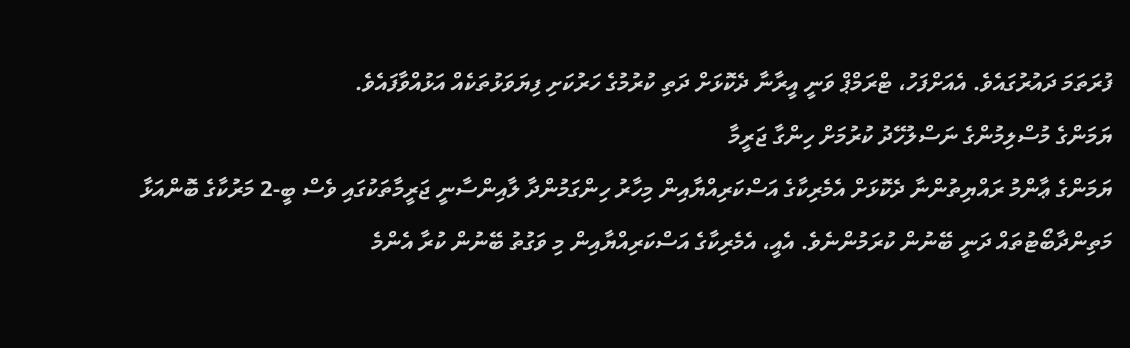ފުރަތަމަ ދައުރުގައެވެ. އެއަށްފަހު، ޓްރަމްޕް ވަނީ އީރާނާ ދެކޮޅަށް ދަތި ކުރުމުގެ ހަރުކަށި ފިޔަވަޅުތަކެއް އަޅުއްވާފައެވެ.
ޔަމަންގެ މުސްލިމުންގެ ނަސްލުހޭދު ކުރުމަށް ހިންގާ ޖަރީމާ
ޔަމަންގެ ޢާންމު ރައްޔިތުންނާ ދެކޮޅަށް އެމެރިކާގެ އަސްކަރިއްޔާއިން މިހާރު ހިންގަމުންދާ ލާއިންސާނީ ޖަރީމާތަކުގައި ވެސް ބީ-2 މަރުކާގެ ބޮންއަޅާ މަތިންދާބޯޓުތައް ދަނީ ބޭނުން ކުރަމުންނެވެ. އެއީ، އެމެރިކާގެ އަސްކަރިއްޔާއިން މި ވަގުތު ބޭނުން ކުރާ އެންމެ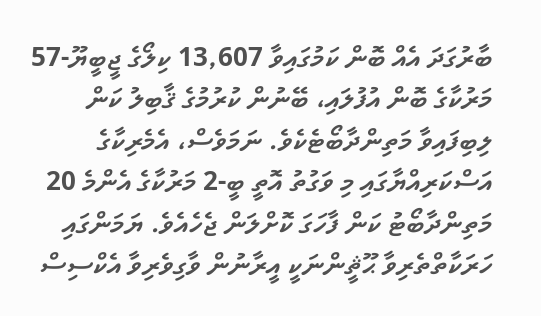ބާރުގަދަ އެއް ބޮން ކަމުގައިވާ 13,607 ކިލޯގެ ޖީބީޔޫ-57 މަރުކާގެ ބޮން އުފުލައި، ބޭނުން ކުރުމުގެ ޤާބިލު ކަން ލިބިފައިވާ މަތިންދާބޯޓެކެވެ. ނަމަވެސް، އެމެރިކާގެ އަސްކަރިއްޔާގައި މި ވަގުތު އޮތީ ބީ-2 މަރުކާގެ އެންމެ 20 މަތިންދާބޯޓު ކަން ފާހަގަ ކޮށްލަން ޖެހެއެވެ. ޔަމަންގައި ހަރަކާތްތެރިވާ ޙޫޘީންނަކީ އީރާނުން ވާގިވެރިވާ އެކްސިސް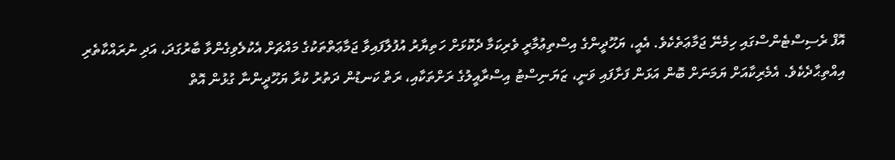އޮފް ރެސިސްޓެންސްގައި ހިމެނޭ ޖަމާޢަތެކެވެ. އެއީ، ޔަހޫދީންގެ އިސްތިޢުމާރީ ވެރިކަމާ ދެކޮޅަށް ހަތިޔާރު އުފުލާފައިވާ ޖަމާޢަތްތަކުގެ މައްޗަށް އެކުލެވިގެންވާ ބާރުގަދަ، އަދި ނުރައްކާތެރި އިއްތިޙާދެކެވެ. އެމެރިކާއަށް ޔަމަނަށް ބޮން އަޅަން ފަށާފައި ވަނީ، ޒަޔަނިސްޓު އިސްރާއީލުގެ ރަށްތަކާއި، ރަތް ކަނޑުން ދަތުރު ކުރާ ޔަހޫދީންނާ ގުޅުން އޮތް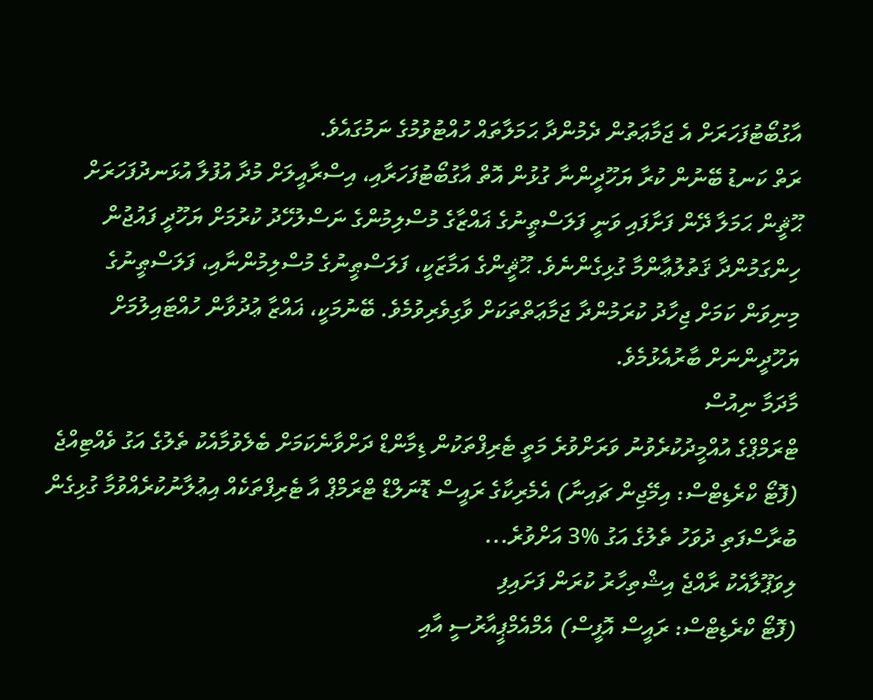އާގުބޯޓުފަހަރަށް އެ ޖަމާޢަތުން ދެމުންދާ ޙަމަލާތައް ހުއްޓުވުމުގެ ނަމުގައެވެ.
ރަތް ކަނޑު ބޭނުން ކުރާ ޔަހޫދީންނާ ގުޅުން އޮތް އާގުބޯޓުފަހަރާއި، އިސްރާއީލަށް މުދާ އުފުލާ އުޅަނދުފަހަރަށް ޙޫޘީން ޙަމަލާ ދޭން ފަށާފައި ވަނީ ފަލަސްޠީނުގެ ޣައްޒާގެ މުސްލިމުންގެ ނަސްލުހޭދު ކުރުމަށް ޔަހޫދީ ފައުޖުން ހިންގަމުންދާ ޤަތުލުޢާންމާ ގުޅިގެންނެވެ. ޙޫޘީންގެ އަމާޒަކީ، ފަލަސްޠީނުގެ މުސްލިމުންނާއި، ފަލަސްޠީނުގެ މިނިވަން ކަމަށް ޖިހާދު ކުރަމުންދާ ޖަމާޢަތްތަކަށް ވާގިވެރިވުމެވެ. ބޭނުމަކީ، ޣައްޒާ ޢުދުވާން ހުއްޓައިލުމަށް ޔަހޫދީންނަށް ބާރުއެޅުމެވެ.
މާދަމާ ނިއުސް
ޓްރަމްޕްގެ އުއްމީދުކުރެވުނު ވަރަށްވުރެ މަތީ ޓެރިފްތަކުން ޑިމާންޑް ދަށްވާނެކަމަށް ބެލެވުމާއެކު ތެލުގެ އަގު ވެއްޓިއްޖެ
(ފޮޓޯ ކްރެޑިޓްސް: އިމޭޖިން ޗައިނާ) އެމެރިކާގެ ރައީސް ޑޮނަލްޑް ޓްރަމްޕް އާ ޓެރިފްތަކެއް އިޢުލާނުކުރެއްވުމާ ގުޅިގެން ބުރާސްފަތި ދުވަހު ތެލުގެ އަގު %3 އަށްވުރެ...
ލިވަޕޫލާއެކު ރާއްޖެ އިޝްތިހާރު ކުރަން ފަށައިފި
(ފޮޓޯ ކްރެޑިޓްސް: ރައީސް އޮފީސް) އެމްއެމްޕީއާރުސީ އާއި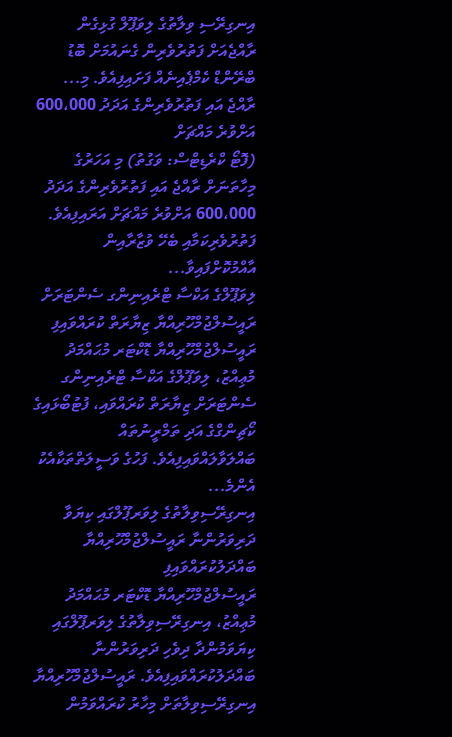އިނގިރޭސި ވިލާތުގެ ލިވަޕޫލް ގުޅިގެން ރާއްޖެއަށް ފަތުރުވެރިން ގެނައުމަށް ބޮޑު ބްރޭންޑް ކެމްޕެއިނެއް ފަށައިފިއެވެ. މި...
ރާއްޖެ އައި ފަތުރުވެރިންގެ އަދަދު 600،000 އަށްވުރެ މައްޗަށް
(ފޮޓޯ ކްރެޑިޓްސް: ވަގުތު) މި އަހަރުގެ މިހާތަނަށް ރާއްޖެ އައި ފަތުރުވެރިންގެ އަދަދު 600،000 އަށްވުރެ މައްޗަށް އަރައިފިއެވެ. ފަތުރުވެރިކަމާއި ބެހޭ ވުޒާރާއިން އާއްމުކޮށްފައިވާ...
ލިވަޕޫލްގެ އަކްސާ ޓްރެއިނިންގ ސެންޓަރަށް ރައީސުލްޖުމްހޫރިއްޔާ ޒިޔާރަތް ކުރައްވައިފި
ރައީސުލްޖުމްހޫރިއްޔާ ޑޮކްޓަރ މުޙައްމަދު މުޢިއްޒު، ލިވަޕޫލްގެ އަކްސާ ޓްރެއިނިންގ ސެންޓަރަށް ޒިޔާރަތް ކުރައްވައި، ފުޓުބޯޅައިގެ ކޯޗިންގްގެ އަދި ތަމްރީނުތައް ބައްލަވާލައްވައިފިއެވެ. ފަހުގެ ވަސީލަތްތަކާއެކު އެންމެ...
އިނގިރޭސިވިލާތުގެ ލިވަރޕޫލްގައި ކިޔަވާ ދަރިވަރުންނާ ރައީސުލްޖުމްހޫރިއްޔާ ބައްދަލުކުރައްވައިފި
ރައީސުލްޖުމްހޫރިއްޔާ ޑޮކްޓަރ މުޙައްމަދު މުޢިއްޒު، އިނގިރޭސިވިލާތުގެ ލިވަރޕޫލްގައި ކިޔަވަމުންދާ ދިވެހި ދަރިވަރުންނާ ބައްދަލުކުރައްވައިފިއެވެ. ރައީސުލްޖުމްހޫރިއްޔާ އިނގިރޭސިވިލާތަށް މިހާރު ކުރައްވަމުން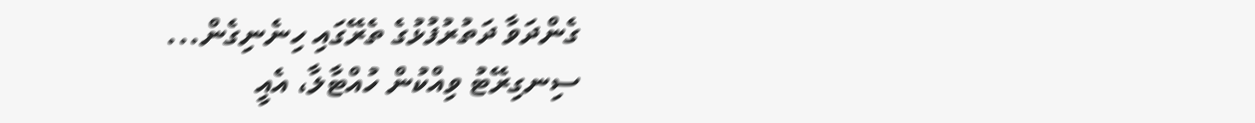ގެންދަވާ ދަތުރުފުޅުގެ ތެރޭގައި ހިނެނިގެން...
ސިނގިރޭޓު ވިއްކުން ހުއްޓާލާ، އެއީ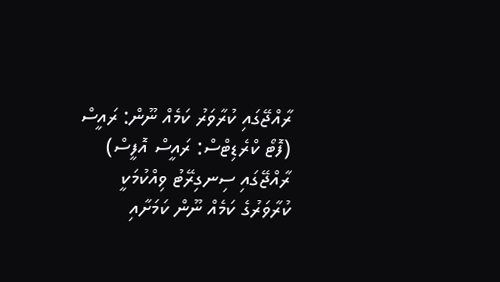ރާއްޖޭގައި ކުރާވަރު ކަމެއް ނޫން: ރައީސް
(ފޮޓޯ ކްރެޑިޓްސް: ރައީސް އޮފީސް) ރާއްޖޭގައި ސިނގިރޭޓު ވިއްކުމަކީ ކުރާވަރުގެ ކަމެއް ނޫން ކަމަށާއި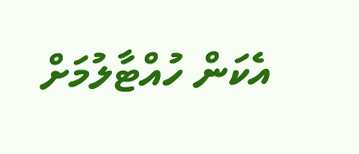އެކަން ހުއްޓާލުމަށް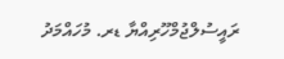ރައީސުލްޖުމްހޫރިއްޔާ ޑރ. މުހައްމަދު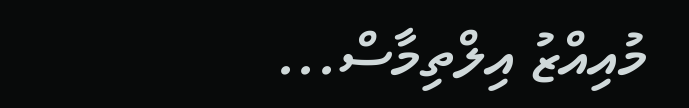މުއިއްޒު އިލްތިމާސް...